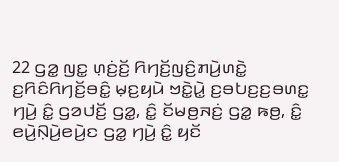22 ꤞꤤ꤭ ꤜꤢ꤭ ꤛ꤫ꤢꤦ꤬ꤢꤩ꤬ ꤖꤚꤢꤩ꤬ꤜꤢꤨ꤬ꤊꤣꤧ꤬ꤛꤢꤧ꤭ ꤢ꤬ꤖꤢꤨꤖꤚꤢꤩ꤬ꤋꤢꤨ꤭ ꤗ꤫ꤢ꤬ꤟꤣꤧ ꤠꤢꤧ꤭ꤣꤧ꤭ ꤢ꤬ꤋꤝꤢ꤬ꤢ꤬ꤋꤛꤢ꤭ ꤚꤣꤧ꤬ ꤢꤨ꤭ ꤞꤤꤓꤢꤩ꤬ ꤞꤤ꤭, ꤢꤨ꤭ ꤢꤩꤗꤥ꤬ꤏꤢꤦ꤬ ꤞꤤ꤭ ꤒꤥ꤬, ꤢꤨ꤭ ꤕꤣꤧ꤬ꤡ꤫ꤣꤧ꤬ꤕꤣꤧ꤬ꤢ ꤞꤤ꤭ ꤚꤣꤧ꤬ ꤢꤨ꤭ ꤟꤢꤩ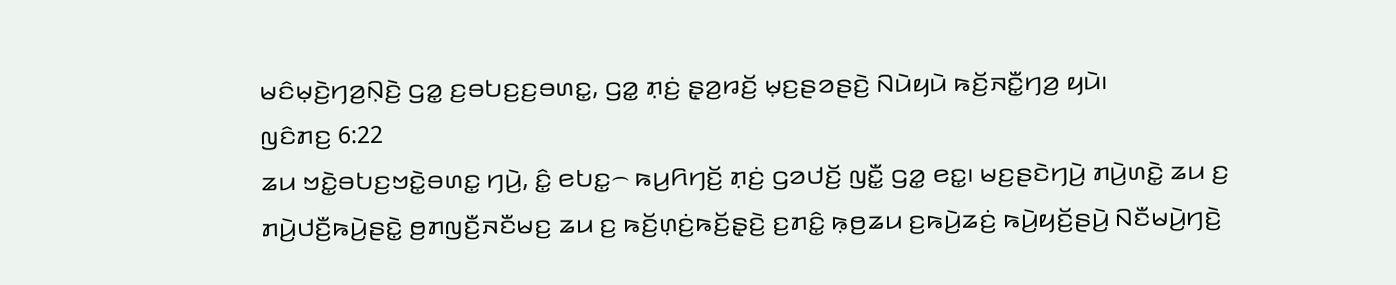ꤗꤢꤨꤗ꤫ꤢꤧ꤬ꤚꤤ꤬ꤡ꤫ꤢꤧ꤬ ꤞꤤ꤭ ꤢ꤬ꤋꤝꤢ꤬ꤢ꤬ꤋꤛꤢ꤭, ꤞꤤ꤭ ꤊ꤫ꤢꤦ꤬ ꤔ꤫ꤤ꤬ꤙꤢꤩ꤬ ꤗ꤫ꤢ꤬ꤔꤤꤔꤢꤧ꤬ ꤡꤣꤧꤟꤣꤧ ꤒꤢꤩ꤬ꤏꤢꤪ꤭ꤚꤤ꤬ ꤟꤣꤧ꤯
ꤜꤢꤨꤊꤢ꤬ 6:22
ꤘꤣ ꤠꤢꤧ꤭ꤋꤝꤢ꤬ꤠꤢꤧ꤭ꤋꤛꤢ꤭ ꤚꤣꤧ꤬, ꤢꤨ꤭ ꤕꤝꤢ꤭꤮ ꤒꤣ꤬ꤖꤚꤢꤩ꤬ ꤊ꤫ꤢꤦ꤬ ꤞꤤꤓꤢꤩ꤬ ꤜꤢꤪ꤭ ꤞꤤ꤭ ꤕꤢ꤭꤯ ꤗꤢ꤬ꤔꤢꤧꤚꤣꤧ꤬ ꤊꤣꤧ꤬ꤛꤢꤧ꤭ ꤘꤣ ꤢ꤬ ꤊꤣꤧ꤬ꤓꤢꤪ꤬ꤒꤣꤧ꤬ꤔꤢꤧ꤭ ꤥ꤬ꤊꤜꤢꤪ꤬ꤏꤢꤪꤗꤢ꤬ ꤘꤣ ꤢ꤬ ꤒꤢꤩ꤬ꤛ꤫ꤢꤦ꤬ꤒꤢꤩ꤬ꤔ꤫ꤢꤧ꤬ ꤢ꤬ꤊꤢꤨ꤭ ꤒ꤫ꤥ꤬ꤘꤣ ꤢ꤬ꤒꤣꤧ꤬ꤘꤢꤦ꤬ ꤒꤣꤧ꤬ꤟꤢꤩ꤬ꤔꤣꤧ꤬ ꤡꤢꤪꤗꤣꤧ꤬ꤚꤢꤧ꤬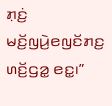ꤊ꤫ꤢꤦ꤬ ꤗꤢꤩ꤬ꤜꤣꤧ꤬ꤕꤜꤢꤩꤊꤢ꤬ ꤛꤢꤩ꤬ꤞꤤ꤭ ꤕꤢ꤭꤯”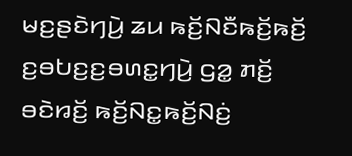ꤗꤢ꤬ꤔꤢꤧꤚꤣꤧ꤬ ꤘꤣ ꤒꤢꤩ꤬ꤡꤢꤪꤒꤢꤩ꤬ꤒꤢꤩ꤬ ꤢ꤬ꤋꤝꤢ꤬ꤢ꤬ꤋꤛꤢ꤭ꤚꤣꤧ꤬ ꤞꤤ꤭ ꤊꤢꤩ꤬ ꤋꤢꤧꤙꤢꤩ꤬ ꤒꤢꤩ꤬ꤡꤢ꤭ꤒꤢꤩ꤬ꤡꤢꤦ꤬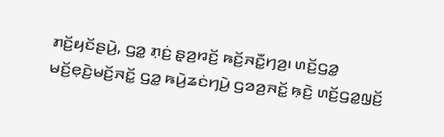ꤊꤢꤩ꤬ꤟꤢꤩꤔꤣꤧ꤬, ꤞꤤ꤭ ꤊ꤫ꤢꤦ꤬ ꤔ꤫ꤤ꤬ꤙꤢꤩ꤬ ꤒꤢꤩ꤬ꤏꤢꤪ꤭ꤚꤤ꤬꤯ ꤛꤢꤩ꤬ꤞꤤ꤭ ꤗꤢꤩ꤬ꤕ꤫ꤢꤧ꤬ꤗꤢꤩ꤬ꤏꤢꤩ꤭ ꤞꤤ꤭ ꤒꤣꤧ꤬ꤘꤢꤦꤚꤣꤧ꤬ ꤞꤤꤤ꤬ꤏꤢꤩ꤭ ꤒ꤫ꤢꤧ꤬ ꤛꤢꤩ꤬ꤞꤤ꤭ꤜ꤫ꤢꤩ꤬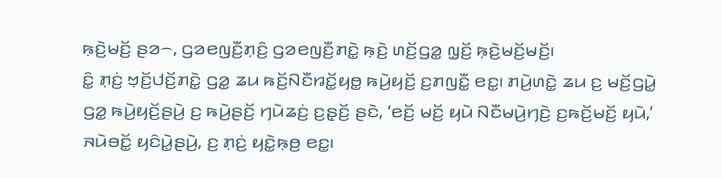ꤒ꤫ꤢꤧ꤬ꤗꤢꤩ꤬ ꤔꤤ꤮, ꤞꤤꤕꤜꤢꤪ꤬ꤊ꤫ꤢꤨ꤬ ꤞꤤꤕꤜꤢꤪ꤬ꤊꤢꤧ꤭ ꤒ꤫ꤢꤧ꤬ ꤛꤢꤩ꤬ꤞꤤ꤭ ꤜ꤫ꤢꤩ꤬ ꤒ꤫ꤢꤧ꤬ꤗꤢꤩ꤬ꤗꤢꤩ꤬꤯
ꤢꤨ꤭ ꤊ꤫ꤢꤦ꤬ ꤠ꤫ꤢꤩ꤬ꤓꤢꤩ꤬ꤊꤢꤧ꤭ ꤞꤤ꤭ ꤘꤣ ꤒꤢꤩ꤬ꤡꤢꤪꤙꤢꤩ꤭ꤟꤥ꤭ ꤒꤣꤧ꤬ꤟꤢꤩ꤬ ꤢ꤬ꤊꤜꤢꤪ꤭ ꤕꤢ꤭꤯ ꤊꤣꤧ꤬ꤛꤢꤧ꤭ ꤘꤣ ꤢ꤬ ꤗꤢꤩ꤬ꤞꤣꤧ꤭ ꤞꤤ꤭ ꤒꤣꤧ꤬ꤟꤢꤩ꤬ꤔꤣꤧ꤬ ꤢ꤬ ꤒꤣꤧ꤬ꤔꤢꤩ꤬ ꤚꤣꤧꤘꤢꤦ꤬ ꤢ꤬ꤔ꤫ꤢꤩ꤬ ꤔꤢꤧ, ‘ꤕꤢꤩ꤬ ꤗꤢꤩ꤬ ꤟꤣꤧ ꤡꤢꤪꤗꤣꤧ꤬ꤚꤢꤧ꤬ ꤢ꤬ꤒꤢꤩ꤬ꤗꤢꤩ꤬ ꤟꤣꤧ,’ ꤏꤣꤧꤋꤢꤩ꤭ ꤟꤢꤨꤣꤧ꤭ꤔꤣꤧ꤬, ꤢ꤬ ꤊ꤫ꤢꤦ꤬ ꤟꤢꤧ꤭ꤒ꤫ꤥ꤬ ꤕꤢ꤭꤯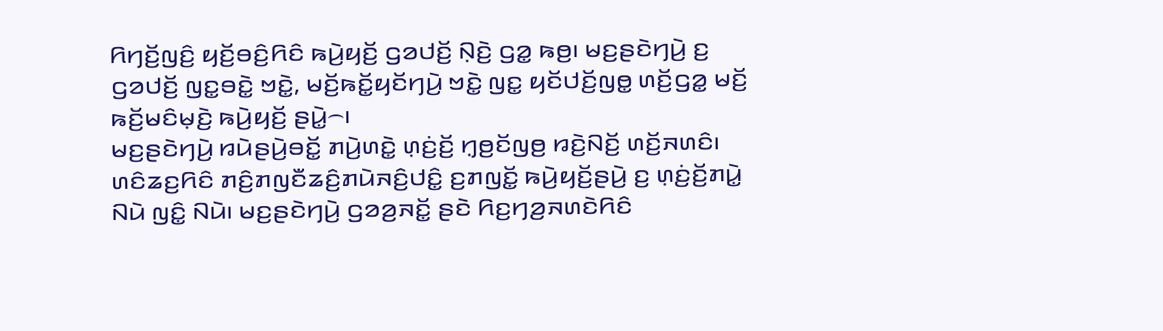ꤖꤚꤢꤩ꤬ꤜꤢꤨ꤬ ꤟꤢꤩ꤬ꤋꤢꤨ꤬ꤖꤢꤨ ꤒꤣꤧ꤬ꤟꤢꤩ꤬ ꤞꤤꤓꤢꤩ꤬ ꤡ꤫ꤢꤧ꤬ ꤞꤤ꤭ ꤒꤥ꤬꤯ ꤗꤢ꤬ꤔꤢꤧꤚꤣꤧ꤬ ꤢ꤬ ꤞꤤꤓꤢꤩ꤬ ꤜꤢ꤭ꤋꤢꤧ꤭ ꤠꤢꤧ꤭, ꤗꤢꤩ꤬ꤒꤢꤩ꤭ꤟꤢꤩꤚꤣꤧ꤬ ꤠꤢꤧ꤭ ꤜꤢ꤭ ꤟꤢꤩꤓꤢꤩ꤬ꤜꤥ꤭ ꤛꤢꤩ꤬ꤞꤤ꤭ ꤗꤢꤩ꤬ ꤒꤢꤩ꤬ꤗꤢꤨꤗ꤫ꤢꤧ꤬ ꤒꤣꤧ꤬ꤟꤢꤩ꤬ ꤔꤣꤧ꤭꤮꤯
ꤗꤢ꤬ꤔꤢꤧꤚꤣꤧ꤬ ꤙꤣꤧꤔꤣꤧ꤬ꤋꤢꤩ꤭ ꤊꤣꤧ꤬ꤛꤢꤧ꤭ ꤛ꤫ꤢꤦ꤬ꤢꤩ꤬ ꤚ꤫ꤥ꤬ꤢꤩꤜꤥ꤬ ꤙꤢꤧ꤬ꤡꤢꤩ꤬ ꤛꤢꤩ꤬ꤏꤛꤢꤨ꤯ ꤛꤢꤨꤘꤢ꤬ꤖꤢꤨ ꤊꤢꤨ꤬ꤊꤜꤢꤪꤘꤢꤨ꤬ꤊꤣꤧꤏꤢꤨ꤬ꤓꤢꤨ꤭ ꤢ꤬ꤊꤜꤢꤩ꤭ ꤒꤣꤧ꤬ꤟꤢꤩ꤬ꤔꤣꤧ꤬ ꤢ꤬ ꤛ꤫ꤢꤦ꤬ꤢꤩ꤬ꤊꤣꤧ꤭ ꤡꤣꤧ ꤜꤢꤨ꤭ ꤡꤣꤧ꤯ ꤗꤢ꤬ꤔꤢꤧꤚꤣꤧ꤬ ꤞꤤꤤ꤬ꤏꤢꤩ꤭ ꤔꤢꤧ ꤖꤢ꤬ꤚꤤ꤬ꤏꤛꤢꤧꤖꤢꤨ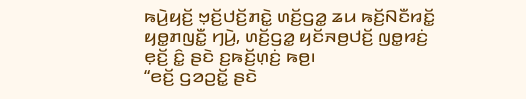ꤒꤣꤧ꤬ꤟꤢꤩ꤬ ꤠ꤫ꤢꤩ꤬ꤓꤢꤩ꤬ꤊꤢꤧ꤭ ꤛꤢꤩ꤬ꤞꤤ꤭ ꤘꤣ ꤒꤢꤩ꤬ꤡꤢꤪꤙꤢꤩ꤭ ꤟꤥ꤭ꤊꤜꤢꤪ꤭ ꤚꤣꤧ꤬, ꤛꤢꤩ꤬ꤞꤤ꤭ ꤟꤢꤩꤏꤥ꤬ꤓꤢꤩ꤬ ꤜꤥ꤭ꤙꤢꤦ꤬ ꤕ꤫ꤢꤩ꤬ ꤢꤨ꤭ ꤔꤢꤧ ꤢ꤬ꤒꤢꤩ꤬ꤛ꤫ꤢꤦ꤬ ꤒꤥ꤬꤯
“ꤕꤢꤩ꤬ ꤞꤤꤑꤢꤩ꤭ ꤔꤢꤧ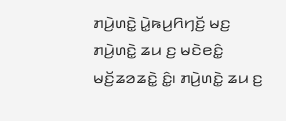ꤊꤣꤧ꤬ꤛꤢꤧ꤭ ꤣꤧ꤭ꤒꤣ꤬ꤖꤚꤢꤩ꤬ ꤗꤢ꤬ ꤊꤣꤧ꤬ꤛꤢꤧ꤭ ꤘꤣ ꤢ꤬ ꤗꤢꤧꤕꤢꤨ꤭ ꤗꤢꤩ꤬ꤘꤤꤘꤢꤧ꤭ ꤢꤨ꤭꤯ ꤊꤣꤧ꤬ꤛꤢꤧ꤭ ꤘꤣ ꤢ꤬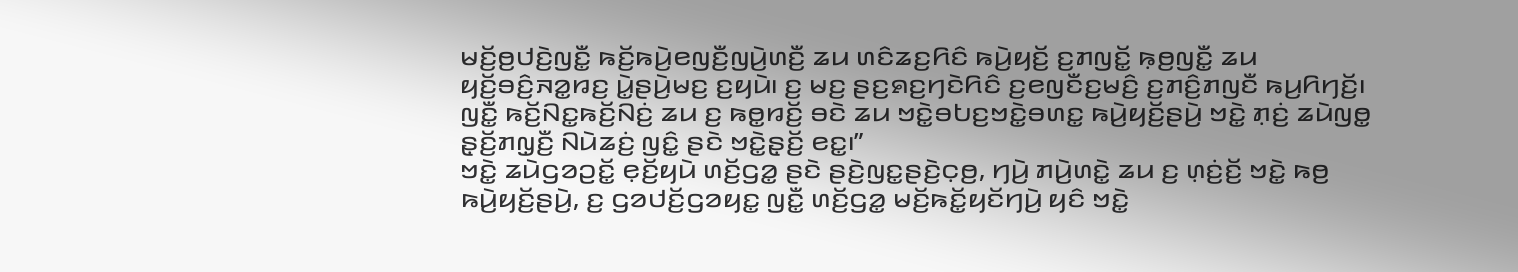ꤗꤢꤩ꤬ꤥ꤬ꤓꤢꤧ꤬ꤜꤢꤪ꤭ ꤒꤢꤩ꤬ꤒꤣꤧ꤬ꤕꤜꤢꤪ꤬ꤜꤣꤧ꤬ꤛꤢꤪ꤬ ꤘꤣ ꤛꤢꤨꤘꤢ꤬ꤖꤢꤨ ꤒꤣꤧ꤬ꤟꤢꤩ꤬ ꤢ꤬ꤊꤜꤢꤩ꤭ ꤒ꤫ꤥ꤬ꤜꤢꤪ꤭ ꤘꤣ ꤟꤢꤩ꤬ꤋꤢꤨ꤬ꤏꤤ꤭ꤙꤢ꤬ ꤣꤧ꤭ꤔꤣꤧ꤬ꤗꤢ꤬ ꤢ꤬ꤟꤣꤧ꤯ ꤢ꤬ ꤗꤢ꤬ ꤔꤢ꤬ꤎꤢ꤬ꤚꤢꤧꤖꤢꤨ ꤢ꤬ꤕꤜꤢꤪꤢ꤬ꤗꤢꤨ꤬ ꤢ꤬ꤊꤢꤨ꤬ꤊꤜꤢꤪ ꤒꤣ꤬ꤖꤚꤢꤩ꤬꤯
ꤜꤢꤪ꤭ ꤒꤢꤩ꤬ꤡꤢ꤭ꤒꤢꤩ꤬ꤡꤢꤦ꤬ ꤘꤣ ꤢ꤬ ꤒꤥ꤭ꤙꤢꤩ꤬ ꤋꤢꤧ ꤘꤣ ꤠꤢꤧ꤭ꤋꤝꤢ꤬ꤠꤢꤧ꤭ꤋꤛꤢ꤭ ꤒꤣꤧ꤬ꤟꤢꤩ꤬ꤔꤣꤧ꤬ ꤠꤢꤧ꤭ ꤊ꤫ꤢꤦ꤬ ꤘꤣꤧꤜꤥ꤭ ꤔ꤫ꤢꤩ꤬ꤊꤜ꤫ꤢꤪ꤬ ꤡꤣꤧꤘꤢꤦ꤬ ꤜꤢꤨ꤭ ꤔꤢꤧ ꤠꤢꤧ꤭ꤔ꤫ꤢꤩ꤬ ꤕꤢ꤭꤯”
ꤠꤢꤧ꤭ ꤘꤣꤧꤞꤤꤑꤢꤩ꤭ ꤕ꤫ꤢꤩ꤬ꤟꤣꤧ ꤛꤢꤩ꤬ꤞꤤ꤭ ꤔꤢꤧ ꤔꤢꤧ꤬ꤜꤢ꤭ꤔꤢꤧ꤬ꤍ꤫ꤥ꤬, ꤚꤣꤧ꤬ ꤊꤣꤧ꤬ꤛꤢꤧ꤭ ꤘꤣ ꤢ꤬ ꤛ꤫ꤢꤦ꤬ꤢꤩ꤬ ꤠꤢꤧ꤭ ꤒꤥ꤬ ꤒꤣꤧ꤬ꤟꤢꤩ꤬ꤔꤣꤧ꤬, ꤢ꤬ ꤞꤤꤓꤢꤩ꤬ꤞꤤꤟꤢ꤭ ꤜꤢꤪ꤭ ꤛꤢꤩ꤬ꤞꤤ꤭ ꤗꤢꤩ꤬ꤒꤢꤩ꤭ꤟꤢꤩꤚꤣꤧ꤬ ꤟꤢꤨ ꤠꤢꤧ꤭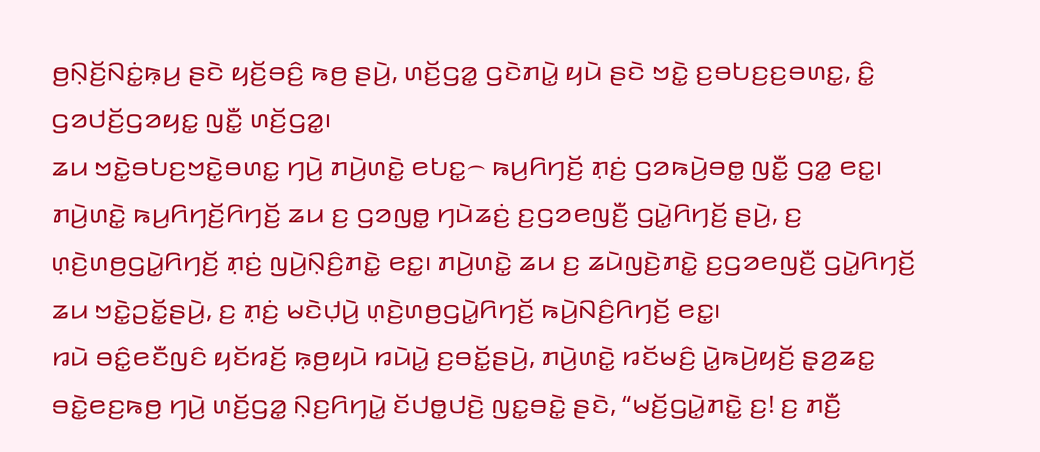ꤥ꤬ꤡ꤫ꤢꤩ꤬ꤡꤢꤦ꤭ꤒ꤫ꤣ꤬ ꤔꤢꤧ ꤟꤢꤩ꤬ꤋꤢꤨ꤬ ꤒꤥ꤬ ꤔꤣꤧ꤬, ꤛꤢꤩ꤬ꤞꤤ꤭ ꤞꤢꤧꤊꤣꤧ꤭ ꤟꤣꤧ ꤔꤢꤧ ꤠꤢꤧ꤭ ꤢ꤬ꤋꤝꤢ꤬ꤢ꤬ꤋꤛꤢ꤭, ꤢꤨ꤭ ꤞꤤꤓꤢꤩ꤬ꤞꤤꤟꤢ꤭ ꤜꤢꤪ꤭ ꤛꤢꤩ꤬ꤞꤤ꤭꤯
ꤘꤣ ꤠꤢꤧ꤭ꤋꤝꤢ꤬ꤠꤢꤧ꤭ꤋꤛꤢ꤭ ꤚꤣꤧ꤬ ꤊꤣꤧ꤬ꤛꤢꤧ꤭ ꤕꤝꤢ꤭꤮ ꤒꤣ꤬ꤖꤚꤢꤩ꤬ ꤊ꤫ꤢꤦ꤬ ꤞꤤꤒꤣꤧ꤬ꤋꤥ꤭ ꤜꤢꤪ꤭ ꤞꤤ꤭ ꤕꤢ꤭꤯
ꤊꤣꤧ꤬ꤛꤢꤧ꤭ ꤒꤣ꤬ꤖꤚꤢꤩ꤬ꤖꤚꤢꤩ꤬ ꤘꤣ ꤢ꤬ ꤞꤤꤜꤥ꤭ ꤚꤣꤧꤘꤢꤦ꤬ ꤢ꤬ꤞꤤꤕꤜꤢꤪ꤬ ꤞꤣꤧ꤭ꤖꤚꤢꤩ꤬ ꤔꤣꤧ꤬, ꤢ꤬ ꤛ꤫ꤢꤧ꤬ꤛꤥ꤬ꤞꤣꤧ꤭ꤖꤚꤢꤩ꤬ ꤊ꤫ꤢꤦ꤬ ꤜꤣꤧ꤬ꤡ꤫ꤢꤨ꤬ꤊꤢꤧ꤭ ꤕꤢ꤭꤯ ꤊꤣꤧ꤬ꤛꤢꤧ꤭ ꤘꤣ ꤢ꤬ ꤘꤣꤧꤜꤢꤧ꤬ꤊꤢꤧ꤭ ꤢ꤬ꤞꤤꤕꤜꤢꤪ꤬ ꤞꤣꤧ꤭ꤖꤚꤢꤩ꤬ ꤘꤣ ꤠꤢꤧ꤭ꤑꤢꤩ꤭ꤔꤣꤧ꤬, ꤢ꤬ ꤊ꤫ꤢꤦ꤬ ꤗꤢꤧꤓ꤫ꤣꤧ꤬ ꤛ꤫ꤢꤧ꤬ꤛꤥ꤬ꤞꤣꤧ꤭ꤖꤚꤢꤩ꤬ ꤒꤣꤧ꤬ꤡꤢꤨ꤬ꤖꤚꤢꤩ꤬ ꤕꤢ꤭꤯
ꤙꤣꤧ ꤋꤢꤨ꤭ꤕꤢꤪꤜꤢꤨ ꤟꤢꤩꤙꤢꤩ꤬ ꤒ꤫ꤥ꤬ꤟꤣꤧ ꤙꤣꤧꤣꤧ꤭ ꤢ꤬ꤋꤢꤩ꤭ꤔꤣꤧ꤬, ꤊꤣꤧ꤬ꤛꤢꤧ꤭ ꤙꤢꤩꤗꤢꤨ꤬ ꤣꤧ꤭ꤒꤣꤧ꤬ꤟꤢꤩ꤬ ꤔ꤫ꤤ꤬ꤘꤢ꤭ ꤋꤢꤧ꤭ꤕꤢ꤬ꤒꤥ꤬ ꤚꤣꤧ꤬ ꤛꤢꤩ꤬ꤞꤤ꤭ ꤡ꤫ꤢ꤬ꤖꤚꤣꤧ꤭ ꤢꤩꤓꤥ꤭ꤓꤢꤧ꤬ ꤜꤢ꤭ꤋꤢꤧ꤭ ꤔꤢꤧ, “ꤗꤢꤩ꤬ꤞꤣꤧ꤭ꤊꤢꤧ꤭ ꤢ꤬! ꤢ꤬ ꤊꤢꤪ꤬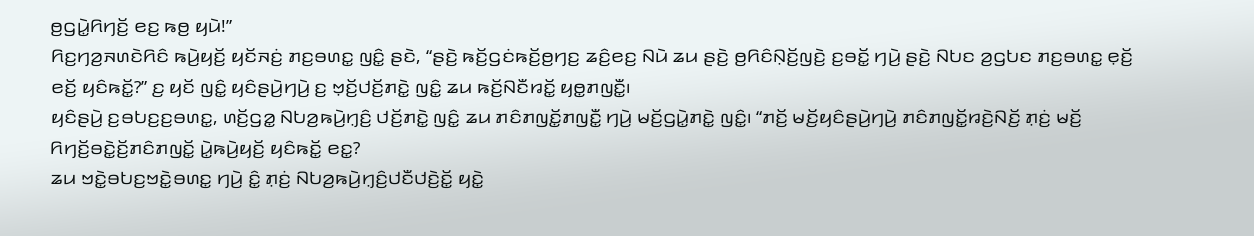ꤥ꤬ꤞꤣꤧ꤭ꤖꤚꤢꤩ꤬ ꤕꤢ꤬ ꤒꤥ꤬ ꤟꤣꤧ!”
ꤖꤢ꤬ꤚꤤ꤬ꤏꤛꤢꤧꤖꤢꤨ ꤒꤣꤧ꤬ꤟꤢꤩ꤬ ꤟꤢꤩꤏꤢꤦ꤬ ꤊꤢ꤬ꤋꤛꤢ꤭ ꤜꤢꤨ꤭ ꤔꤢꤧ, “ꤔꤢꤧ꤬ ꤒꤢꤩ꤬ꤞꤢꤦꤒꤢꤩ꤬ꤥ꤬ꤚꤢ꤬ ꤘꤢꤨ꤬ꤕꤢ꤬ ꤡꤣꤧ ꤘꤣ ꤔꤢꤧ꤬ ꤥ꤬ꤖꤢꤨꤡ꤫ꤢꤩ꤬ꤜꤢꤧ꤬ ꤢ꤬ꤋꤢꤩ꤭ ꤚꤣꤧ꤬ ꤔꤢꤧ꤬ ꤡꤝꤢ ꤤ꤬ꤞꤝꤢ ꤊꤢ꤬ꤋꤛꤢ꤭ ꤕ꤫ꤢꤩ꤬ ꤕꤢꤩ꤬ ꤟꤢꤨꤒꤢꤩ꤭?” ꤢ꤬ ꤟꤢꤩ ꤜꤢꤨ꤭ ꤟꤢꤨꤔꤣꤧ꤬ꤚꤣꤧ꤬ ꤢ꤬ ꤠ꤫ꤢꤩ꤬ꤓꤢꤩ꤬ꤊꤢꤧ꤭ ꤜꤢꤨ꤭ ꤘꤣ ꤒꤢꤩ꤬ꤡꤢꤪꤙꤢꤩ꤭ ꤟꤥ꤭ꤊꤜꤢꤪ꤭꤯
ꤟꤢꤨꤔꤣꤧ꤬ ꤢ꤬ꤋꤝꤢ꤬ꤢ꤬ꤋꤛꤢ꤭, ꤛꤢꤩ꤬ꤞꤤ꤭ ꤡꤝꤤ꤬ꤒꤣꤧ꤬ꤚ꤫ꤢꤨ꤬ ꤓꤢꤩ꤬ꤊꤢꤧ꤭ ꤜꤢꤨ꤭ ꤘꤣ ꤊꤢꤨꤊꤜꤢꤩ꤭ꤊꤜꤢꤪ꤭ ꤚꤣꤧ꤬ ꤗꤢꤩ꤬ꤞꤣꤧ꤭ꤊꤢꤧ꤭ ꤜꤢꤨ꤭꤯ “ꤊꤢꤩ꤬ ꤗꤢꤩ꤬ꤟꤢꤨꤔꤣꤧ꤬ꤚꤣꤧ꤬ ꤊꤢꤨꤊꤜꤢꤩ꤭ꤙꤢꤧ꤬ꤡꤢꤩ꤬ ꤊ꤫ꤢꤦ꤬ ꤗꤢꤩ꤬ ꤖꤚꤢꤩ꤬ꤋꤢꤧ꤭ꤢꤩ꤬ꤊꤢꤨꤊꤜꤢꤩ꤭ ꤣꤧ꤭ꤒꤣꤧ꤬ꤟꤢꤩ꤬ ꤟꤢꤨꤒꤢꤩ꤭ ꤕꤢ꤭?
ꤘꤣ ꤠꤢꤧ꤭ꤋꤝꤢ꤬ꤠꤢꤧ꤭ꤋꤛꤢ꤭ ꤚꤣꤧ꤬ ꤢꤨ꤭ ꤊ꤫ꤢꤦ꤬ ꤡꤝꤤ꤬ꤒꤣꤧ꤬ꤚ꤫ꤢꤨ꤬ꤓꤢꤪꤓꤢꤧ꤬ꤢꤩ꤭ ꤟꤢꤧ꤭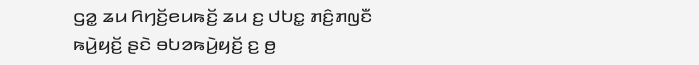ꤞꤤ꤭ ꤘꤣ ꤖꤚꤢꤩ꤬ꤕꤣꤒꤢꤩ꤬ ꤘꤣ ꤢ꤬ ꤓꤝꤢ꤭ ꤊꤢꤨ꤬ꤊꤜꤢꤪ ꤒꤣꤧ꤬ꤟꤢꤩ꤬ ꤔꤢꤧ ꤋꤝꤤꤒꤣꤧ꤬ꤟꤢꤩ꤬ ꤢ꤬ ꤥ꤬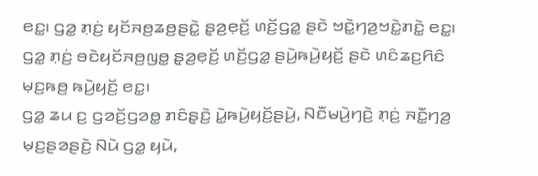ꤕꤢ꤭꤯ ꤞꤤ꤭ ꤊ꤫ꤢꤦ꤬ ꤟꤢꤩꤏꤥ꤬ꤘꤥ꤬ꤔꤢꤧ꤭ ꤔ꤫ꤤ꤬ꤕ꤫ꤢꤩ꤬ ꤛꤢꤩ꤬ꤞꤤ꤭ ꤔꤢꤧ ꤠꤢꤧ꤭ꤚꤤ꤬ꤠꤢꤧ꤭ꤊꤢꤧ꤭ ꤕꤢ꤭꤯ ꤞꤤ꤭ ꤊ꤫ꤢꤦ꤬ ꤋꤢꤧꤟꤢꤩꤏꤥ꤬ꤜꤥ꤭ ꤔ꤫ꤤ꤬ꤕ꤫ꤢꤩ꤬ ꤛꤢꤩ꤬ꤞꤤ꤭ ꤔꤣꤧ꤬ꤒꤣꤧ꤬ꤟꤢꤩ꤬ ꤔꤢꤧ ꤛꤢꤨꤘꤢ꤬ꤖꤢꤨ ꤗ꤫ꤢ꤬ꤒꤥ꤬ ꤒꤣꤧ꤬ꤟꤢꤩ꤬ ꤕꤢ꤭꤯
ꤞꤤ꤭ ꤘꤣ ꤢ꤬ ꤞꤤꤢꤩ꤬ꤞꤤꤥ꤭ ꤊꤢꤨꤔ꤫ꤢꤧ꤬ ꤣꤧ꤭ꤒꤣꤧ꤬ꤟꤢꤩ꤬ꤔꤣꤧ꤬, ꤡꤢꤪꤗꤣꤧ꤬ꤚꤢꤧ꤬ ꤊ꤫ꤢꤦ꤬ ꤏꤢꤪ꤭ꤚꤤ꤬ ꤗ꤫ꤢ꤬ꤔꤤꤔꤢꤧ꤬ ꤡꤣꤧ ꤞꤤ꤭ ꤟꤣꤧ,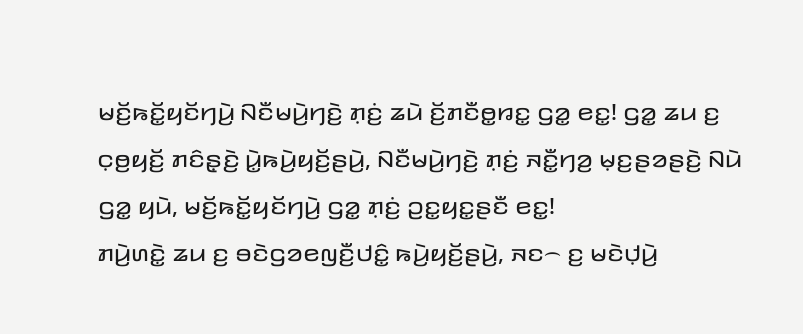ꤗꤢꤩ꤬ꤒꤢꤩ꤭ꤟꤢꤩꤚꤣꤧ꤬ ꤡꤢꤪꤗꤣꤧ꤬ꤚꤢꤧ꤬ ꤊ꤫ꤢꤦ꤬ ꤘꤣꤧ ꤢꤩ꤬ꤊꤢꤪꤥ꤭ꤙꤢ꤭ ꤞꤤ꤭ ꤕꤢ꤭! ꤞꤤ꤭ ꤘꤣ ꤢ꤬ ꤍ꤫ꤥ꤬ꤟꤢꤩ꤬ ꤊꤢꤨꤔ꤫ꤢꤧ꤬ ꤣꤧ꤭ꤒꤣꤧ꤬ꤟꤢꤩ꤬ꤔꤣꤧ꤬, ꤡꤢꤪꤗꤣꤧ꤬ꤚꤢꤧ꤬ ꤊ꤫ꤢꤦ꤬ ꤏꤢꤪ꤭ꤚꤤ꤬ ꤗ꤫ꤢ꤬ꤔꤤꤔꤢꤧ꤬ ꤡꤣꤧ ꤞꤤ꤭ ꤟꤣꤧ, ꤗꤢꤩ꤬ꤒꤢꤩ꤭ꤟꤢꤩꤚꤣꤧ꤬ ꤞꤤ꤭ ꤊ꤫ꤢꤦ꤬ ꤑꤢ꤭ꤟꤢ꤭ꤔꤢꤪ ꤕꤢ꤭!
ꤊꤣꤧ꤬ꤛꤢꤧ꤭ ꤘꤣ ꤢ꤬ ꤋꤢꤧꤞꤤꤕꤜꤢꤪ꤬ꤓꤢꤨ꤭ ꤒꤣꤧ꤬ꤟꤢꤩ꤬ꤔꤣꤧ꤬, ꤏꤢ꤮ ꤢ꤬ ꤗꤢꤧꤓ꤫ꤣꤧ꤬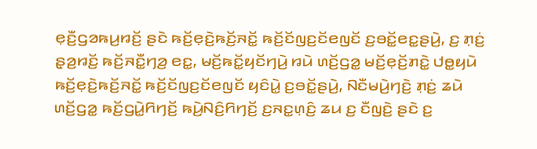ꤕ꤫ꤢꤪ꤬ꤞꤤꤒꤣ꤬ꤙꤢꤩ꤬ ꤔꤢꤧ ꤒꤢꤩ꤬ꤕ꤫ꤢꤧ꤬ꤒꤢꤩ꤬ꤏꤢꤩ꤭ ꤒꤢꤩ꤬ꤢꤩꤜꤢ꤬ꤢꤩꤕꤜꤢꤩ ꤢ꤬ꤋꤢꤩ꤭ꤕꤢ꤭ꤔꤣꤧ꤬, ꤢ꤬ ꤊ꤫ꤢꤦ꤬ ꤔ꤫ꤤ꤬ꤙꤢꤩ꤬ ꤒꤢꤩ꤬ꤏꤢꤪ꤭ꤚꤤ꤬ ꤕꤢ꤭, ꤗꤢꤩ꤬ꤒꤢꤩ꤭ꤟꤢꤩꤚꤣꤧ꤬ ꤙꤣꤧ ꤛꤢꤩ꤬ꤞꤤ꤭ ꤗꤢꤩ꤬ꤕ꤫ꤢꤩ꤬ꤊꤢꤧ꤭ ꤓꤥ꤭ꤟꤣꤧ ꤒꤢꤩ꤬ꤕ꤫ꤢꤧ꤬ꤒꤢꤩ꤬ꤏꤢꤩ꤭ ꤒꤢꤩ꤬ꤢꤩꤜꤢ꤬ꤢꤩꤕꤜꤢꤩ ꤟꤢꤨꤣꤧ꤭ ꤢ꤬ꤋꤢꤩ꤭ꤔꤣꤧ꤬, ꤡꤢꤪꤗꤣꤧ꤬ꤚꤢꤧ꤬ ꤊ꤫ꤢꤦ꤬ ꤘꤣꤧ ꤛꤢꤩ꤬ꤞꤤ꤭ ꤒꤢꤩ꤬ꤞꤣꤧ꤭ꤖꤚꤢꤩ꤬ ꤒꤣꤧ꤬ꤡꤢꤨ꤬ꤖꤚꤢꤩ꤬ ꤢ꤬ꤏꤢ꤭ꤛ꤫ꤢꤨ꤬ ꤘꤣ ꤢ꤬ ꤢꤪꤜꤢꤧ꤬ ꤔꤢꤧ ꤢ꤬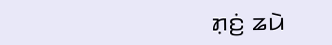ꤊ꤫ꤢꤦ꤬ ꤘꤣꤧ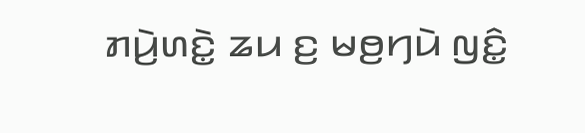ꤊꤣꤧ꤬ꤛꤢꤧ꤭ ꤘꤣ ꤢ꤬ ꤗꤥ꤬ꤚꤣꤧ ꤜꤢꤨ꤭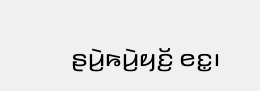ꤔꤣꤧ꤬ꤒꤣꤧ꤬ꤟꤢꤩ꤬ ꤕꤢ꤭꤯